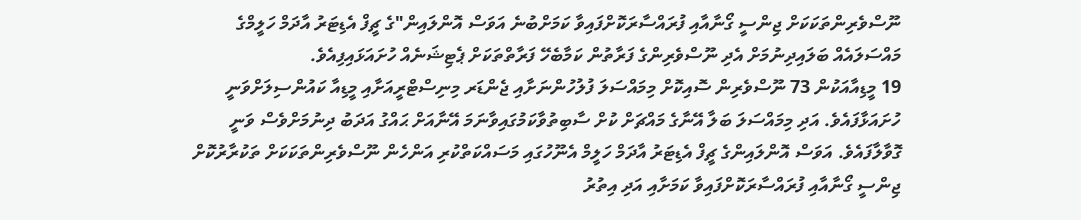ނޫސްވެރިންތަކަކަށް ޖިންސީ ގޯނާއާއި ފުރައްސާރަކޮށްފައިވާ ކަމަށްބުނެ އަވަސް އޮންލައިން"ގެ ޗީފް އެޑިޓަރު އާދަމް ހަލީމްގެ މައްސަލައެއް ބަލައިދިނުމަށް އެދި ނޫސްވެރިންގެ ފަރާތުން ކަމާބެހޭ ފަރާތްތަކަށް ޕެޓިޝަނެއް ހުށައަޅައިފިއެވެ.
19 މީޑިއާއަކުން 73 ނޫސްވެރިން ސޮއިކޮށް މިމައްސަލަ ފުލުހުންނަށާއި ޖެންޑަރ މިނިސްޓްރީއަށާއި މީޑިއާ ކައުންސިލަށްވަނީ ހުށައަޅާފައެވެ. އަދި މިމައްސަލަ ބަލާ އޭނާގެ މައްޗަށް ކުށް ސާބިތުވާކަމުގައިވާނަމަ އޭނާއަށް ޙައްގު އަދަބު ދިނުމަށްވެސް ވަނީ ގޮވާލާފައެވެ. އަވަސް އޮންލައިންގެ ޗީފް އެޑިޓަރު އާދަމް ހަލީމް އެނޫހުގައި މަސައްކަތްކުރި އަންހެން ނޫސްވެރިންތަކަކަށް ތަކުރާރުކޮށް ޖިންސީ ގޯނާއާއި ފުރައްސާރަކޮށްފައިވާ ކަމަށާއި އަދި އިތުރު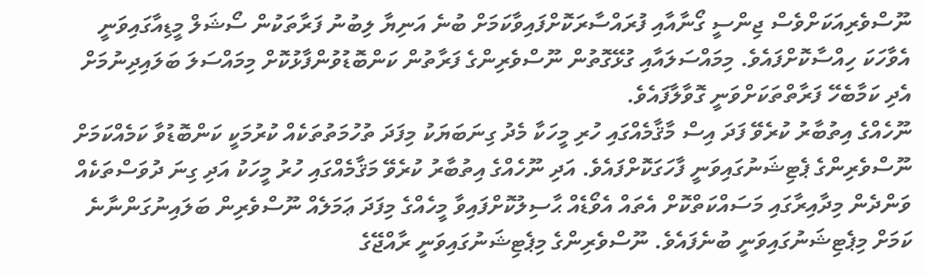ނޫސްވެރިއަކަށްވެސް ޖިންސީ ގޯނާއާއި ފުރައްސާރަކޮށްފައިވާކަމަށް ބުނެ އަނިޔާ ލިބުނު ފަރާތަކުން ސޯޝަލް މީޑިއާގައިވަނީ އެވާހަކަ ހިއްސާކޮށްފައެވެ. މިމައްސަލައާއި ގުޅޭގޮތުން ނޫސްވެރިންގެ ފަރާތުން ކަންބޮޑުވުންފާޅުކޮށް މިމައްސަލަ ބަލައިދިނުމަށް އެދި ކަމާބެހޭ ފަރާތްތަކަށްވަނީ ގޮވާލާފައެވެ.
ނޫހެއްގެ އިތުބާރު ކުރެވޭ ފަދަ އިސް މާޤާމެއްގައި ހުރި މީހަކާ މެދު ގިނަބަޔަކު މިފަދަ ތުހުމަތުތަކެއް ކުރުމަކީ ކަންބޮޑުވާ ކަމެއްކަމަށް ނޫސްވެރިންގެ ޕެޓިޝަނުގައިވަނީ ފާހަގަކޮށްފައެވެ. އަދި ނޫހެއްގެ އިތުބާރު ކުރެވޭ މަޤާމެއްގައި ހުރު މީހަކު އަދި ގިނަ ދުވަސްތަކެއް ވަންދެން މިދާއިރާގައި މަސައްކަތްކޮށް އެތައް އެވޯޑެއް ޙާސިލުކޮށްފައިވާ މީހެއްގެ މިފަދަ ޢަމަލެއް ނޫސްވެރިން ބަލައިނުގަންނާނެ ކަމަށް މިޕެޓިޝަނުގައިވަނީ ބުނެފައެވެ. ނޫސްވެރިންގެ މިޕެޓިޝަނުގައިވަނީ ރާއްޖޭގެ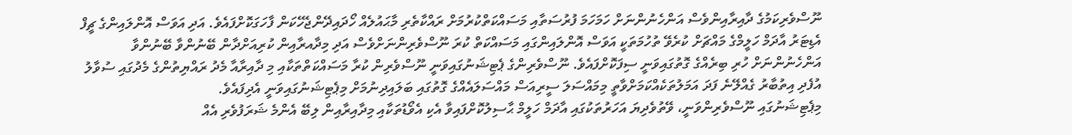ނޫސްވެރިކަމުގެ ދާއިރާއިންވެސް އަންހެނުންނަށް ހަމަހަމަ ފުރުސަތާއި މަސައްކަތްކުރުމަށް ރައްކާތެރި މާޙައުލެއް ހޯދައިދޭންޖެހޭކަން ފާހަގަކޮށްފައެވެ. އަދި އަވަސް އޮންލައިންގެ ޗީފް އެޑިޓަރު އާދަމް ހަލީމްގެ މައްޗަށް ކުރެވޭ ތުހުމަތަކީ އަވަސް އޮންލައިންގައި މަސައްކަތް ކުރަ ނޫސްވެރިންނަށްވެސް އަދި މިދާއރާއިން ކުރިއަށްދާން ބޭނުންވާ ބޭނުންވާ އަންހެނުންނަށް ހުރި ބިރެއްގެ ގޮތުގައިވަނީ ސިފަކޮށްފައެވެ. ނޫސްވެރިންގެ ޕެޓިޝަނުގައިވަނީ ނޫސްވެރިން ކުރާ މަސައްކަތްތަކާއި މި ދާއިރާއާ މެދު ރައްޔިތުންގެ މެދުގައި ސުވާލު އުފެދި އިތުބާރު ގެއްލޭނެ ފަދަ އަމަލުތަކެއްކަމަށްވާތީ މިމައްސަލަ ސީރިއަސް މައްސަލައެއްގެ ގޮތުގައި ބަލައިދިނުމަށް މިޕެޓިޝަނުގައިވަނީ އެދިފައެވެ.
މިޕެޓިޝަނުގައި ނޫސްވެރިންވަނީ، ވޭތުވެދިޔަ އަހަރުތަކުގައި އާދަމް ހަލީމް ޙާސިލުކޮށްފައިވާ އެކި އެވޯޑުތަކާއި މިދާއިރާއިން ލިބޭ އެންމެ ޝަރަފުވެރި އެއް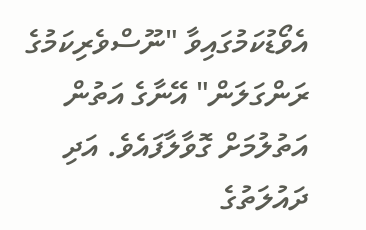އެވޯޑުކަމުގައިވާ "ނޫސްވެރިކަމުގެ ރަންގަލަން" އޭނާގެ އަތުން އަތުލުމަށް ގޮވާލާފައެވެ. އަދި ދައުލަތުގެ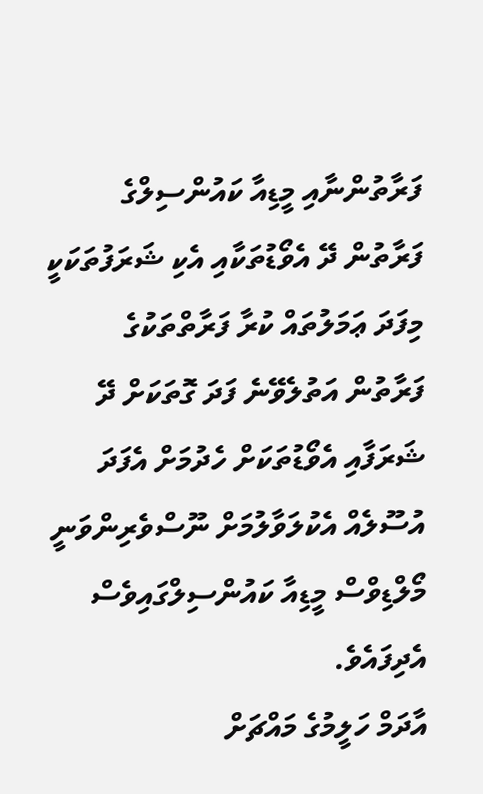ފަރާތުންނާއި މީޑިއާ ކައުންސިލްގެ ފަރާތުން ދޭ އެވޯޑުތަކާއި އެކި ޝަރަފުތަކަކީ މިފަދަ ޢަމަލުތައް ކުރާ ފަރާތްތަކުގެ ފަރާތުން އަތުލެވޭނެ ފަދަ ގޮތަކަށް ދޭ ޝަރަފާއި އެވޯޑުތަކަށް ހެދުމަށް އެފަދަ އުސޫލެއް އެކުލަވާލުމަށް ނޫސްވެރިންވަނީ މޯލްޑިވްސް މީޑިއާ ކައުންސިލްގައިވެސް އެދިފައެވެ.
އާދަމް ހަލީމުގެ މައްޗަށް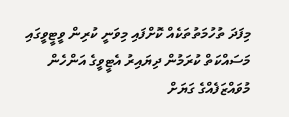މިފަދަ ތުހުމަތުތަކެއް ކޮށްފައި މިވަނީ ކުރިން ވީޓީވީގައި މަސައްކަތް ކުރަމުން ދިޔައިރު އެޓީވީގެ އަންހެން މުވައްޒަފެއްގެ ގަޔަށް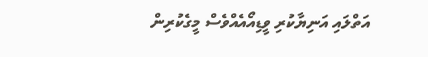އަތްލައި އަނިޔާކުރި ވީޑިއޯއެއްވެސް މީގެކުރިން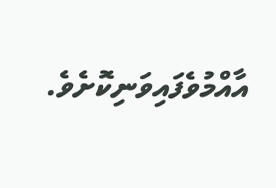އާއްމުވެފައިވަނިކޮށެވެ.